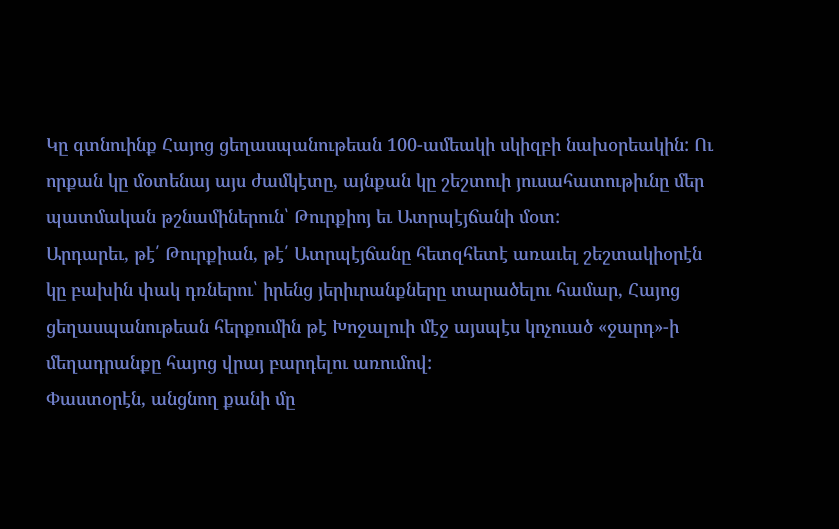Կը գտնուինք Հայոց ցեղասպանութեան 100-ամեակի սկիզբի նախօրեակին: Ու որքան կը մօտենայ այս ժամկէտը, այնքան կը շեշտուի յուսահատութիւնը մեր պատմական թշնամիներուն՝ Թուրքիոյ եւ Ատրպէյճանի մօտ:
Արդարեւ, թէ՛ Թուրքիան, թէ՛ Ատրպէյճանը հետզհետէ առաւել շեշտակիօրէն կը բախին փակ դռներու՝ իրենց յերիւրանքները տարածելու համար, Հայոց ցեղասպանութեան հերքումին թէ Խոջալուի մէջ այսպէս կոչուած «ջարդ»-ի մեղադրանքը հայոց վրայ բարդելու առումով:
Փաստօրէն, անցնող քանի մը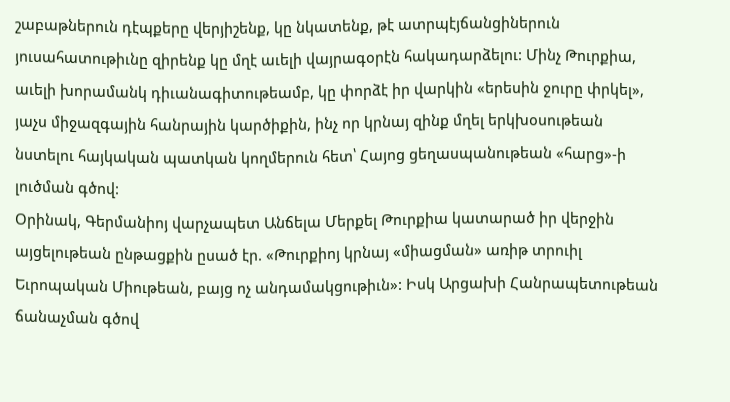շաբաթներուն դէպքերը վերյիշենք, կը նկատենք, թէ ատրպէյճանցիներուն յուսահատութիւնը զիրենք կը մղէ աւելի վայրագօրէն հակադարձելու: Մինչ Թուրքիա, աւելի խորամանկ դիւանագիտութեամբ, կը փորձէ իր վարկին «երեսին ջուրը փրկել», յաչս միջազգային հանրային կարծիքին, ինչ որ կրնայ զինք մղել երկխօսութեան նստելու հայկական պատկան կողմերուն հետ՝ Հայոց ցեղասպանութեան «հարց»-ի լուծման գծով:
Օրինակ, Գերմանիոյ վարչապետ Անճելա Մերքել Թուրքիա կատարած իր վերջին այցելութեան ընթացքին ըսած էր. «Թուրքիոյ կրնայ «միացման» առիթ տրուիլ Եւրոպական Միութեան, բայց ոչ անդամակցութիւն»: Իսկ Արցախի Հանրապետութեան ճանաչման գծով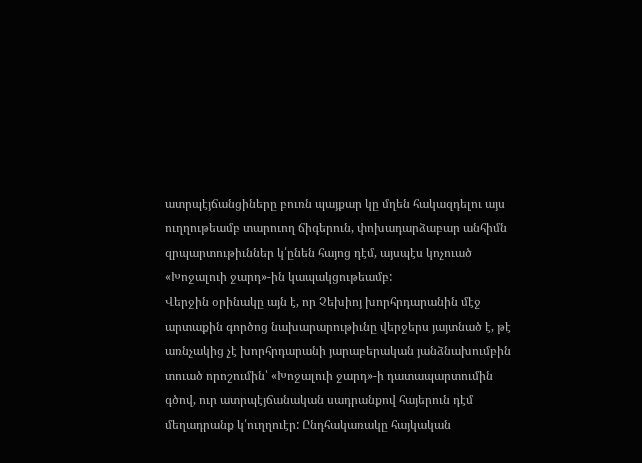ատրպէյճանցիները բուռն պայքար կը մղեն հակազդելու այս ուղղութեամբ տարուող ճիգերուն, փոխադարձաբար անհիմն զրպարտութիւններ կ՛ընեն հայոց դէմ, այսպէս կոչուած «Խոջալուի ջարդ»-ին կապակցութեամբ:
Վերջին օրինակը այն է, որ Չեխիոյ խորհրդարանին մէջ արտաքին գործոց նախարարութիւնը վերջերս յայտնած է, թէ առնչակից չէ խորհրդարանի յարաբերական յանձնախումբին տուած որոշումին՝ «Խոջալուի ջարդ»-ի դատապարտումին գծով, ուր ատրպէյճանական սադրանքով հայերուն դէմ մեղադրանք կ՛ուղղուէր: Ընդհակառակը հայկական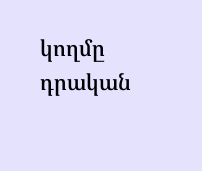կողմը դրական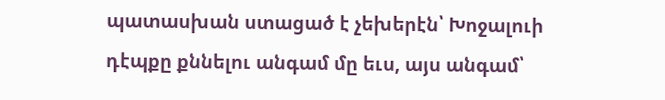պատասխան ստացած է չեխերէն՝ Խոջալուի դէպքը քննելու անգամ մը եւս, այս անգամ՝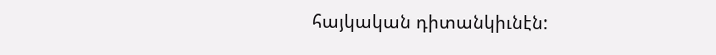հայկական դիտանկիւնէն: